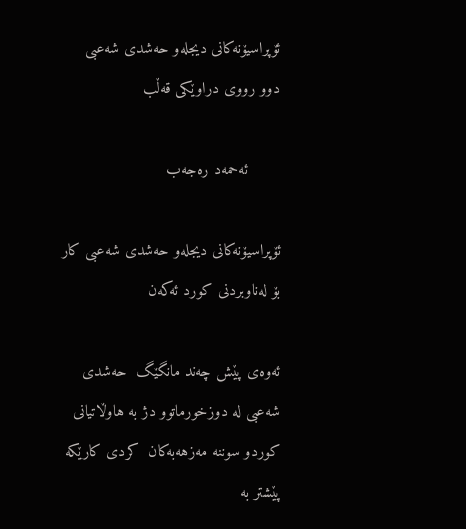ئۆپراسیۆنه‌كانی دیجله‌و حه‌شدی شه‌عبی دوو رووی دراوێكی قه‌ڵب

       ئه‌حمه‌د ره‌جه‌ب

ئۆپراسیۆنه‌كانی دیجله‌و حه‌شدی شه‌عبی كار بۆ له‌ناوبردنی كورد ئه‌كه‌ن

ئه‌وه‌ی پێش چه‌ند مانگێگ  حه‌شدی شه‌عبی له‌ دوزخورماتوو دژ به‌ هاوڵاتیانی كوردو سوننه‌ مه‌زهه‌به‌كان  كردی كارێكه‌ پێشتر به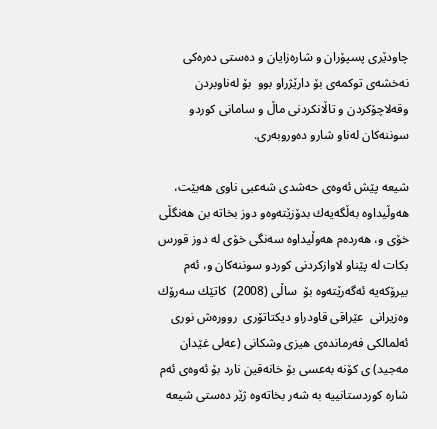چاودێری پسپۆران و شاره‌زایان و ده‌ستی ده‌ره‌كی نه‌خشه‌ی توكمه‌ی بۆ دارێژراو بوو  بۆ له‌ناوبردن وقه‌لاچۆكردن و تاڵانكردنی ماڵ و سامانی كوردو سوننه‌كان له‌ناو شارو ده‌وروبه‌ری.

شیعه‌ پێش ئه‌وه‌ی حه‌شدی شه‌عبی ناوی هه‌بێت، هه‌وڵیداوه‌ به‌ڵگه‌یه‌ك بدۆزێته‌وه‌و دوز بخاته‌ بن هه‌نگڵی خۆی و، هه‌رده‌م هه‌وڵیداوه‌‌ سه‌نگی خۆی له‌ دوز قورس بكات له‌ پێناو لاوازكردنی كوردو سوننه‌كان و، ئه‌م بیرۆكه‌یه‌ ئه‌گه‌رێته‌وه‌ بۆ  ساڵی (2008)  كاتێك‌ سه‌رۆك وه‌زیرانی  عێراقی قاودراو دیكتاتۆری  رووره‌ش نوری ئه‌لمالكی فه‌رمانده‌ی هیزی وشكانی (عه‌لی غێدان مه‌جید) ی كۆنه‌ به‌عسی بۆ خانه‌قین نارد بۆ ئه‌وه‌ی ئه‌م شاره‌ كوردستانییه‌ به‌ شه‌ر بخاته‌وه‌ ژێر ده‌ستی شیعه‌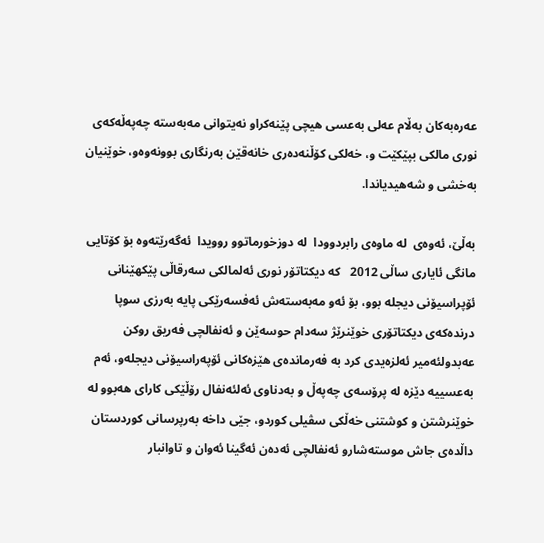عه‌ره‌به‌كان به‌ڵام عه‌لی به‌عسی هیچی پێنه‌كراو نه‌یتوانی مه‌به‌سته‌ چه‌په‌ڵه‌كه‌ی نوری مالكی بپێكێت و، خه‌لكی كۆڵنه‌ده‌ری خانه‌قێن به‌رنگاری بوونه‌وه‌و، خوێنیان به‌خشی و شه‌هیدیاندا.

به‌ڵێ، ئه‌وه‌ی  له‌ ماوه‌ی رابردوودا  له‌ دوزخورماتوو روویدا  ئه‌گه‌رێته‌وه‌ بۆ كۆتایی مانگی ئایاری ساڵی 2012   كه‌ دیكتاتۆر نوری ئه‌لمالكی سه‌رقاڵی پێكهێنانی ئۆپراسیۆنی دیجله‌ بوو، بۆ ئه‌و مه‌به‌سته‌ش ئه‌فسه‌رێكی پایه‌ به‌رزی سوپا درنده‌كه‌ی دیكتاتۆری خوێنرێژ سه‌دام حوسه‌ێن و ئه‌نفالچی فه‌ریق روكن عه‌بدولئه‌میر ئه‌لزه‌یدی كرد به‌ فه‌رمانده‌ی هێزه‌كانی ئۆپه‌راسیۆنی دیجله‌و، ئه‌م به‌عسییه‌ دێزه‌ له‌ پرۆسه‌ی چه‌په‌ڵ و به‌دناوی ئه‌لئه‌نفال رۆڵێكی كارای هه‌بوو له‌ خوێنرشتن و كوشتنی خه‌ڵكی سڤیلی كوردو، جێی داخه‌ به‌رپرسانی كوردستان داڵده‌ی جاش موسته‌شارو ئه‌نفالچی ئه‌ده‌ن ئه‌گینا ئه‌وان و تاوانبار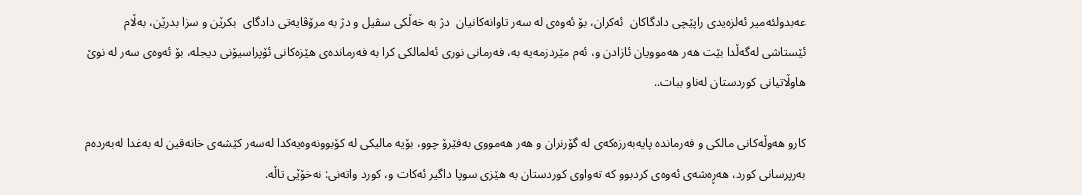عه‌بدولئه‌میر ئه‌لزه‌یدی راپێچی دادگاكان  ئه‌كران، بۆ ئه‌وه‌ی له‌ سه‌ر تاوانه‌كانیان ‌ دژ به‌ خه‌ڵكی سڤیل و دژ به‌ مرۆڤایه‌تی دادگای  بكرێن و سزا بدرێن، به‌ڵام ئێستاشی له‌گه‌ڵدا بێت هه‌ر هه‌موویان ئازادن و، ئه‌م مێردزمه‌یه‌ به‌، فه‌رمانی نوری ئه‌لمالكی كرا به‌ فه‌رمانده‌ی هێزه‌كانی ئۆپراسیۆنی دیجله‌، بۆ ئه‌وه‌ی سه‌ر له‌ نوێ هاوڵاتیانی كوردستان له‌ناو ببات..

كارو هه‌وڵه‌كانی مالكی و فه‌رمانده‌ پایه‌به‌رزه‌كه‌ی له ‌گۆرنران و هه‌ر هه‌مووی به‌فێرۆ چوو،‌ بۆیه‌ مالیکی له‌ کۆبوونه‌وه‌یه‌کدا له‌سه‌ر کێشه‌ی خانه‌قین له‌ به‌غدا له‌به‌رده‌م به‌رپرسانی کورد، هه‌ڕه‌شه‌ی ئه‌وه‌ی کردبوو که‌ ته‌واوی کوردستان به‌ هێزی سوپا داگیر ئه‌كات و، كورد واته‌نی: نه‌خۆێی تاڵه‌.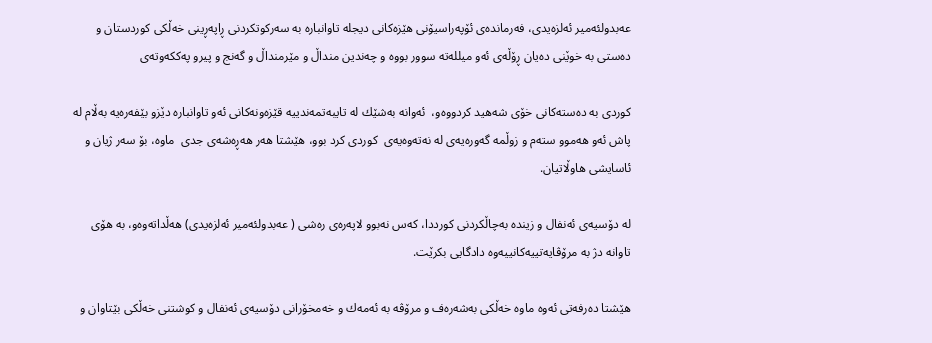عەبدولئەمیر ئەلزەیدی، فه‌رمانده‌ی ئۆپه‌راسیۆنی هێزه‌كانی دیجله‌ تاوانباره‌ به‌‌ سه‌ركوتكردنی ڕاپه‌ڕینی خه‌ڵكی كوردستان و ده‌ستی به‌ خوێنی ده‌یان ڕۆڵه‌ی ئه‌و میلله‌ته‌ سوور بووه‌ و چه‌ندین منداڵ و مێرمنداڵ و گه‌نج و پیرو په‌ككه‌وته‌ی

كوردی به‌ ده‌سته‌كانی خۆی شه‌هید كردووه‌و‌،  ئه‌وانه‌ به‌شێك له‌ تایبه‌تمه‌ندییه‌ قێزه‌ونه‌كانی ئه‌و تاوانباره‌ دێزو بێفه‌ره‌یه‌ به‌ڵام له‌ پاش ئه‌و هه‌موو سته‌م و زوڵمه‌ گه‌وره‌یه‌ی له‌ نه‌ته‌وه‌یه‌ی  كوردی كرد بوو‌، هێشتا هه‌ر هه‌ڕه‌شه‌ی جدی  ماوه‌، بۆ سه‌ر ژیان و ئاسایشی هاوڵاتیان.

له‌ دۆسیه‌ی ئه‌نفال و زینده به‌چاڵكردنی كورددا، كه‌س نه‌بوو لاپه‌ره‌ی ره‌شی ( عه‌بدولئه‌میر ئه‌لزه‌یدی) هه‌ڵداته‌وه‌و، به‌ هۆی تاوانه‌ دژ به‌ مرۆڤایه‌تییه‌كانییه‌وه‌ دادگایی بكرێت.

هێشتا ده‌رفه‌تی ئه‌وه‌ ماوه خه‌ڵكی به‌شه‌ره‌ف و‌ مرۆڤه‌ به‌ ئه‌مه‌ك و خه‌مخۆرانی دۆسیه‌ی ئه‌نفال و كوشتنی خه‌ڵكی بێتاوان و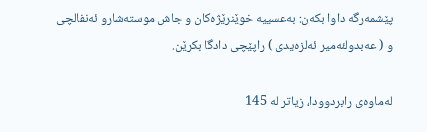پێشمه‌رگه داوا بكه‌ن: به‌عسییه‌ خوێنرێژه‌كان و جاش موسته‌شارو ئه‌نفالچی و ( عه‌بدولئه‌میر ئه‌لزه‌یدی ) راپێچی دادگا بكرێن.

لەماوەی رابردوودا، زیاتر لە 145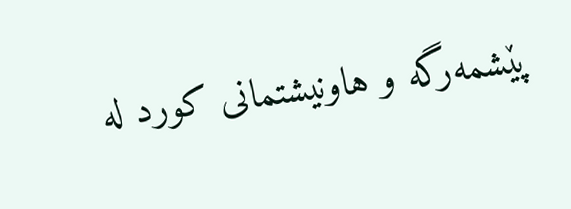پێشمەرگە و هاونیشتمانی كورد لە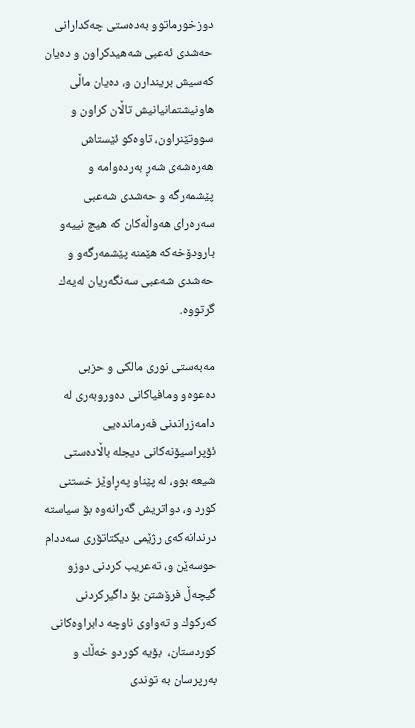دوزخورماتوو بەدەستی چەكدارانی حه‌شدی ئه‌عبی شەهیدكراون و دەیان كەسیش بریندارن و، دەیان ماڵی هاونیشتمانیانیش تاڵان كراون و سووتێنراون، تاوەكو ئێستاش هه‌ره‌شه‌ی شەڕ بەردەوامە و پێشمەرگە و حەشدی شەعبی سه‌ره‌رای هه‌واڵه‌كان كه‌ هیچ نییه‌و بارودۆخه‌كه‌ هێمنه‌ پێشمه‌رگه‌و و حه‌شدی شه‌عبی سەنگەریان لەیەك گرتووە.

مه‌به‌ستی نوری مالكی و حزبی ده‌عوه‌و ومافیاكانی ده‌وروبه‌ری له‌ دامه‌زراندنی فه‌رمانده‌یی ئۆپراسیۆنه‌کانی دیجله‌ باڵاده‌ستی شیعه‌ بوو، له‌ پێناو په‌ڕاوێز خستنی کورد و، دواتریش گه‌رانه‌وه‌ بۆ سیاسته‌ درندانه‌كه‌ی رژێمی دیكتاتۆری سه‌ددام حوسه‌ێن و، ته‌عریب كردنی دوزو گیچه‌ڵ فرۆشتن بۆ داگیركردنی كه‌ركوك و ته‌واوی ناوچه ‌دابراوه‌كانی كوردستان‌،  بۆیه‌ کوردو خه‌ڵك و به‌رپرسان به ‌توندی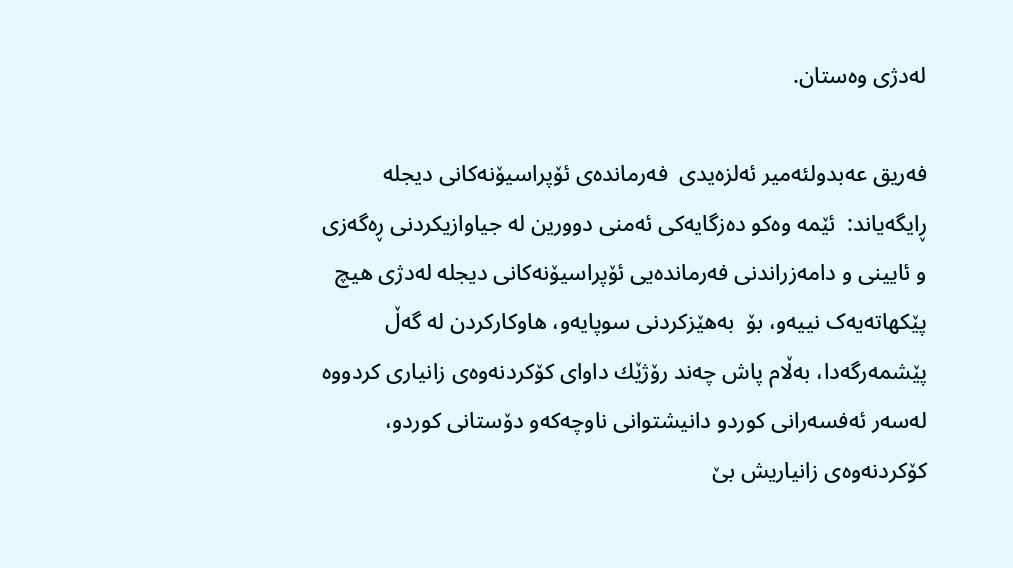له‌دژی وه‌ستان.

فه‌ریق عه‌بدولئه‌میر ئه‌لزه‌یدی  فه‌رمانده‌ی ئۆپراسیۆنه‌کانی دیجله‌ ڕایگه‌یاند:  ئێمه‌ وه‌کو ده‌زگایه‌کی ئه‌منی دوورین له‌ جیاوازیکردنی ڕه‌گه‌زی و ئایینی و دامه‌زراندنی فه‌رمانده‌یی ئۆپراسیۆنه‌کانی دیجله‌ له‌دژی هیچ  پێکهاته‌یه‌ک نییه‌و‌، بۆ  به‌هێزکردنی سوپایه‌و، هاوكاركردن له‌ گه‌ڵ  پێشمه‌رگه‌دا‌، به‌ڵام پاش چه‌ند رۆژێك داوای کۆکردنه‌وه‌ی زانیاری کردووه‌ له‌سه‌ر ئه‌فسه‌رانی کوردو دانیشتوانی ناوچه‌كه‌و دۆستانی كوردو،‌ کۆکردنه‌وه‌ی زانیاریش بێ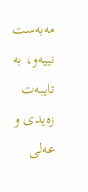مه‌به‌ست نییه‌و، به‌ تایبه‌ت زه‌یدی و عه‌لی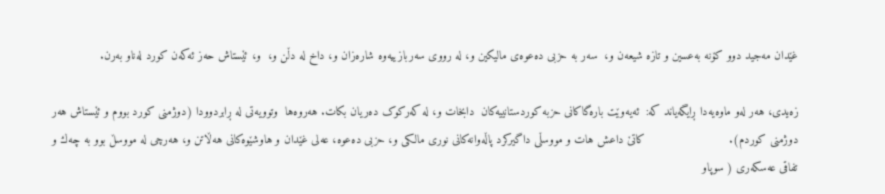غێدان مه‌جید دوو کۆنه‌ به‌عسین و تازه‌ شیعه‌ن و،  سه‌ر به‌ حزبی ده‌عوه‌ی مالیكین ‌و، له‌ رووی سه‌ربازییه‌وه‌ شاره‌زان و، داخ له‌ دڵن و، ‌ ‌و، ئێستاش حه‌ز ئه‌كه‌ن كورد له‌ناو به‌رن.

زه‌یدی، هه‌ر له‌و ماوه‌یه‌دا ڕایگه‌یاند که‌:  ئه‌یه‌وێت باره‌گاکانی حزبه‌ کوردستانییه‌كان  دابخات و، له‌ که‌رکوک ده‌ریان بکات. هه‌روه‌ها  وتوویه‌تی له‌ ڕابردوودا (دوژمنی کورد بووم و ئێستاش هه‌ر دوژمنی کوردم).                        كاتێ داعش هات و مووسڵی داگیركرد پاڵه‌وانه‌كانی نوری مالكی و، حزبی ده‌عوه‌، عه‌لی غێدان و هاوشێوه‌كانی هه‌ڵاتن و، هه‌رچی له‌ مووسڵ بوو به‌ چه‌ك و تفاقی عه‌سكه‌ری ( سوپاو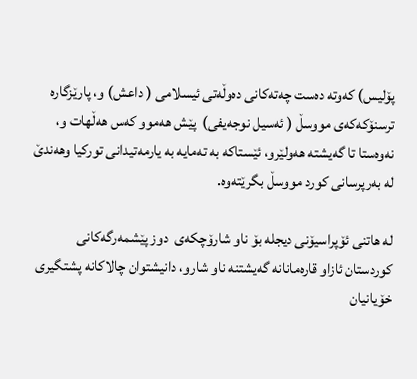پۆلیس) كه‌وته‌ ده‌ست چه‌ته‌كانی ده‌وڵه‌تی ئیسلامی ( داعش) و، پارێزگاره‌ ترسنۆكه‌كه‌ی مووسڵ ( ئه‌سیل نوجه‌یفی)  پێش هه‌موو كه‌س هه‌ڵهات و، نه‌وه‌ستا تا گه‌یشته‌ هه‌ولێرو، ئێستاكه‌ به‌ ته‌مایه‌ به‌ یارمه‌تیدانی توركیا وهه‌ندێ له‌ به‌رپرسانی كورد مووسڵ بگرێته‌وه.

له‌ هاتنی ئۆپراسیۆنی دیجله‌ بۆ ناو شارۆچكه‌ی  دوز پێشمه‌رگه‌كانی كوردستان ئازاو قاره‌مانانه‌ گه‌یشتنه‌ ناو شارو، دانیشتوان چالاكانه‌ پشتگیری خۆیانیان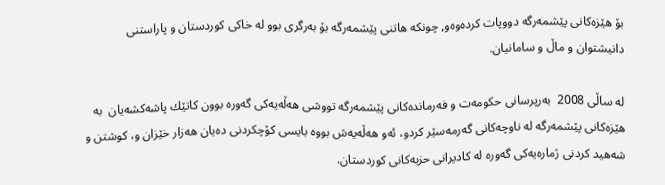بۆ ھێزەکانی پێشمەرگە دووپات کردەوەو, چونكه‌ هاتنی پێشمه‌رگه‌ بۆ بەرگری بوو لە خاکی کوردستان و پاراستنی دانیشتوان و ماڵ و سامانیان.

له‌ ساڵی 2008  به‌رپرسانی حكومه‌ت و فه‌رمانده‌كانی پێشمه‌رگه‌ تووشی هه‌ڵه‌یه‌كی گه‌وره‌ بوون كاتێك پاشه‌كشه‌یان ‌ به‌ هێزه‌كانی پێشمه‌رگه‌ له‌ ناوچه‌كانی گه‌رمه‌سێر كردو، ئه‌و هه‌ڵه‌یه‌ش بووه‌ بایسی كۆچكردنی ده‌یان هه‌زار خێزان و، كوشتن و شه‌هید كردنی ژماره‌یه‌كی گه‌وره‌ له‌ كادیرانی حزبه‌كانی كوردستان.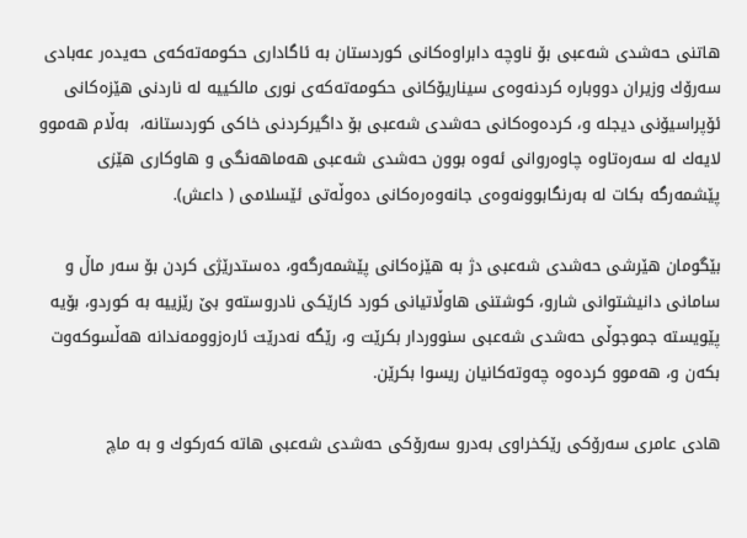هاتنی حه‌شدی شه‌عبی بۆ ناوچه‌ دابراوه‌كانی كوردستان به‌ ئاگاداری حكومه‌ته‌كه‌ی حه‌یده‌ر عه‌بادی سه‌رۆك وزیران دووباره‌ كردنه‌وه‌ی سیناریۆكانی حكومه‌ته‌كه‌ی نوری مالكییه‌ له‌ ناردنی هێزه‌كانی ئۆپراسیۆنی دیجله‌ و، كرده‌وه‌كانی حه‌شدی شه‌عبی بۆ داگیركردنی خاكی كوردستانه،  به‌ڵام هه‌موو لایه‌ك له‌ سه‌ره‌تاوه‌ چاوه‌روانی ئه‌وه‌ بوون حه‌شدی شه‌عبی هه‌ماهه‌نگی و هاوكاری هێزی پێشمه‌رگه‌ بكات له‌ به‌رنگابوونه‌وه‌ی جانه‌وه‌ره‌كانی ده‌وڵه‌تی ئێسلامی ( داعش).

بێگومان هێرشی حه‌شدی شه‌عبی دژ به‌ هێزه‌كانی پێشمه‌رگه‌و، ده‌ستدرێژی كردن بۆ سه‌ر ماڵ و سامانی دانیشتوانی شارو، كوشتنی هاوڵاتیانی كورد كارێكی نادروسته‌و بێ رێزییه‌ به‌ كوردو، بۆیه‌ پێویسته‌ جموجوڵی حه‌شدی شه‌عبی سنووردار بكرێت و، رێگه‌ نه‌درێت ئاره‌زوومه‌ندانه‌ هه‌ڵسوكه‌وت بكه‌ن و، هه‌موو كرده‌وه‌ چه‌وته‌كانیان ریسوا بكرێن.

هادی عامری سه‌رۆكی‌ رێكخراوی‌ به‌درو سه‌رۆكی حه‌شدی شه‌عبی هاته‌ كه‌ركوك و به‌ ماچ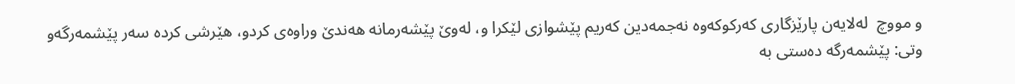و مووچ  له‌لایه‌ن پارێزگاری كه‌ركوكه‌وه‌ نه‌جمه‌دین كه‌ریم پێشوازی لێكرا و، له‌وێ پێشه‌رمانه‌ هه‌ندێ وراوه‌ی كردو، هێرشی كرده‌ سه‌ر پێشمه‌رگه‌و وتی: پێشمه‌رگه‌ ده‌ستی به‌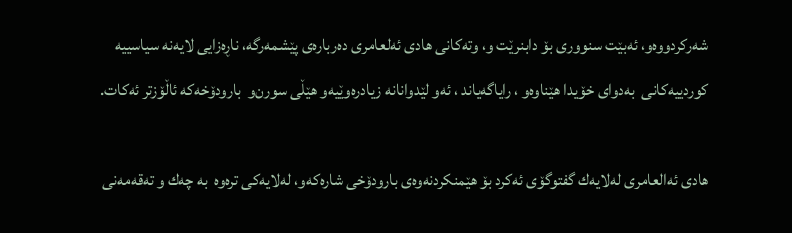شه‌ركردووه‌و، ئه‌بێت سنووری بۆ دابنرێت و، وته‌كانی هادی ئه‌لعامری‌ ده‌رباره‌ی‌ پێشمه‌رگه‌، ناڕه‌زایی لایه‌نه‌ سیاسییه‌ كوردییه‌كانی  به‌دوای‌ خۆیدا هێناوه‌و ، رایاگه‌یاند ، ئه‌و لێدوانانه‌ زیادره‌وێیه‌و هێڵی سورن‌و  بارودۆخه‌كه‌ ئاڵۆزتر ئه‌كات.

هادی ئه‌العامری له‌لایه‌ك گفتوگۆی ئه‌كرد بۆ هێمنكردنه‌وه‌ی بارودۆخی شاره‌كه‌و، له‌لایه‌كی تره‌وه‌  به‌ چه‌ك و ته‌قه‌مه‌نی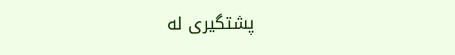پشتگیری له‌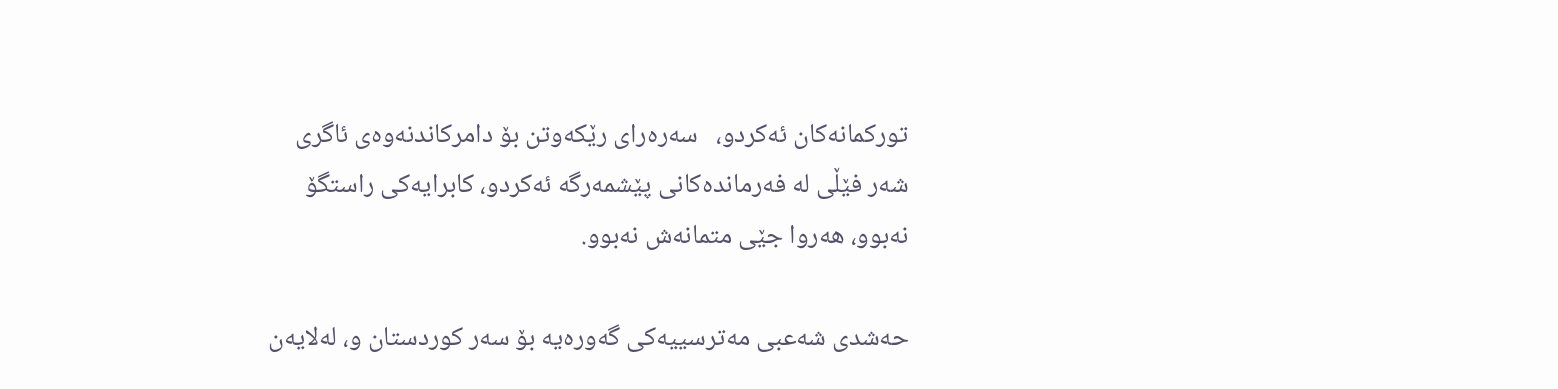توركمانه‌كان ئه‌كردو،   سه‌ره‌رای رێكه‌وتن بۆ دامركاندنه‌وه‌ی ئاگری شه‌ر فێڵی له‌ فه‌رمانده‌كانی پێشمه‌رگه‌ ئه‌كردو، كابرایه‌كی راستگۆ نه‌بوو، هه‌روا جێی متمانه‌ش نه‌بوو.

حه‌شدی شه‌عبی مه‌ترسییه‌كی گه‌وره‌یه‌ بۆ سه‌ر كوردستان و، له‌لایه‌ن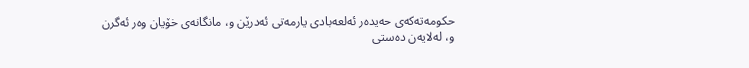حكومه‌ته‌كه‌ی حه‌یده‌ر ئه‌لعه‌بادی یارمه‌تی ئه‌درێن و، مانگانه‌ی خۆیان وه‌ر ئه‌گرن و، له‌لایه‌ن ده‌ستی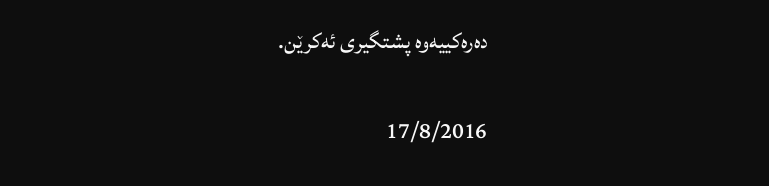ده‌ره‌كییه‌وه‌ پشتگیری ئه‌كرێن.

17/8/2016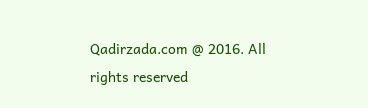Qadirzada.com @ 2016. All rights reserved